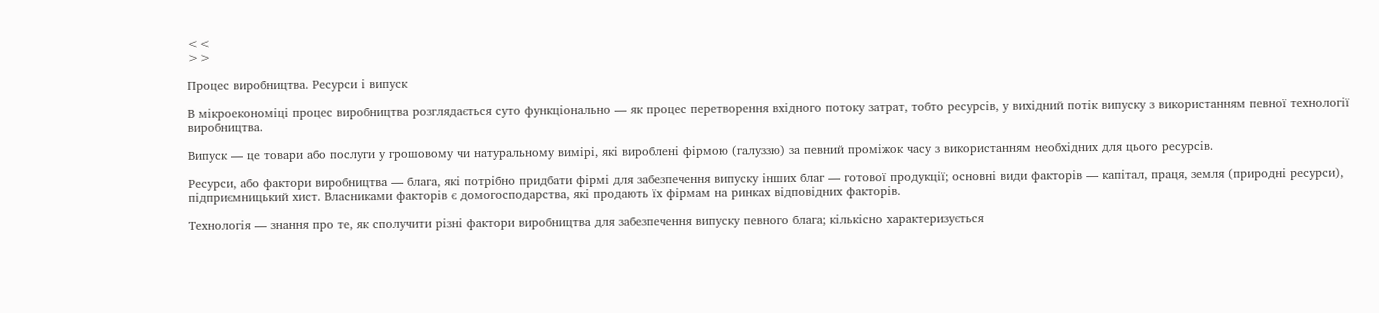<<
>>

Процес виробництва. Ресурси і випуск

В мікроекономіці процес виробництва розглядається суто функціонально — як процес перетворення вхідного потоку затрат, тобто ресурсів, у вихідний потік випуску з використанням певної технології виробництва.

Випуск — це товари або послуги у грошовому чи натуральному вимірі, які вироблені фірмою (галуззю) за певний проміжок часу з використанням необхідних для цього ресурсів.

Ресурси, або фактори виробництва — блага, які потрібно придбати фірмі для забезпечення випуску інших благ — готової продукції; основні види факторів — капітал, праця, земля (природні ресурси), підприємницький хист. Власниками факторів є домогосподарства, які продають їх фірмам на ринках відповідних факторів.

Технологія — знання про те, як сполучити різні фактори виробництва для забезпечення випуску певного блага; кількісно характеризується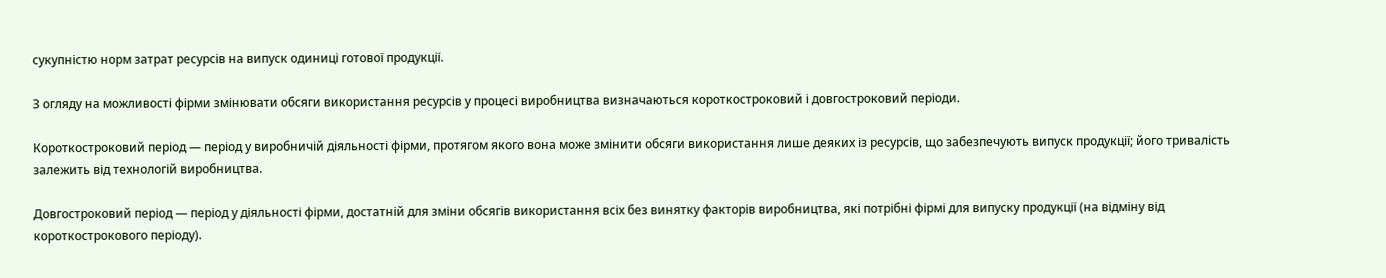сукупністю норм затрат ресурсів на випуск одиниці готової продукції.

З огляду на можливості фірми змінювати обсяги використання ресурсів у процесі виробництва визначаються короткостроковий і довгостроковий періоди.

Короткостроковий період — період у виробничій діяльності фірми, протягом якого вона може змінити обсяги використання лише деяких із ресурсів, що забезпечують випуск продукції; його тривалість залежить від технологій виробництва.

Довгостроковий період — період у діяльності фірми, достатній для зміни обсягів використання всіх без винятку факторів виробництва, які потрібні фірмі для випуску продукції (на відміну від короткострокового періоду).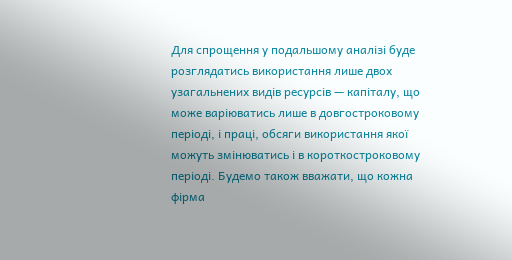Для спрощення у подальшому аналізі буде розглядатись використання лише двох узагальнених видів ресурсів — капіталу, що може варіюватись лише в довгостроковому періоді, і праці, обсяги використання якої можуть змінюватись і в короткостроковому періоді. Будемо також вважати, що кожна фірма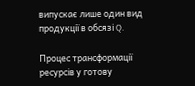випускає лише один вид продукції в обсязі Q.

Процес трансформації ресурсів у готову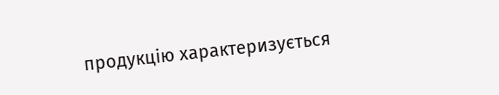продукцію характеризується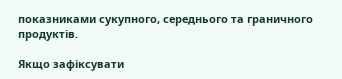показниками сукупного, середнього та граничного продуктів.

Якщо зафіксувати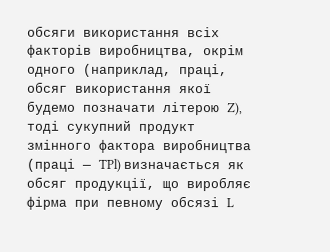обсяги використання всіх факторів виробництва, окрім одного (наприклад, праці, обсяг використання якої будемо позначати літерою Z), тоді сукупний продукт змінного фактора виробництва (праці — TPl) визначається як обсяг продукції, що виробляє фірма при певному обсязі L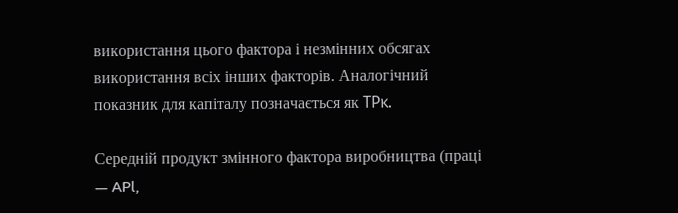використання цього фактора і незмінних обсягах використання всіх інших факторів. Аналогічний показник для капіталу позначається як TPκ.

Середній продукт змінного фактора виробництва (праці — APl,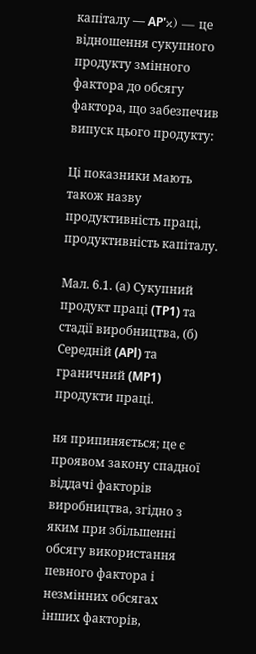капіталу — AP'κ) — це відношення сукупного продукту змінного фактора до обсягу фактора, що забезпечив випуск цього продукту:

Ці показники мають також назву продуктивність праці, продуктивність капіталу.

Мал. 6.1. (а) Сукупний продукт праці (TP1) та стадії виробництва, (б) Середній (APl) та граничний (MP1) продукти праці.

ня припиняється; це є проявом закону спадної віддачі факторів виробництва, згідно з яким при збільшенні обсягу використання певного фактора і незмінних обсягах інших факторів,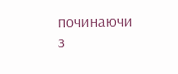починаючи з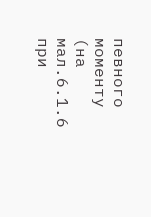певного моменту (на мал.6.1.6 при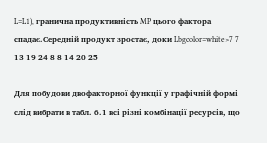L=L1), гранична продуктивність MP цього фактора спадає.Середній продукт зростає, доки Lbgcolor=white>7 7 13 19 24 8 8 14 20 25

Для побудови двофакторної функції у графічній формі слід вибрати в табл. 6.1 всі різні комбінації ресурсів, що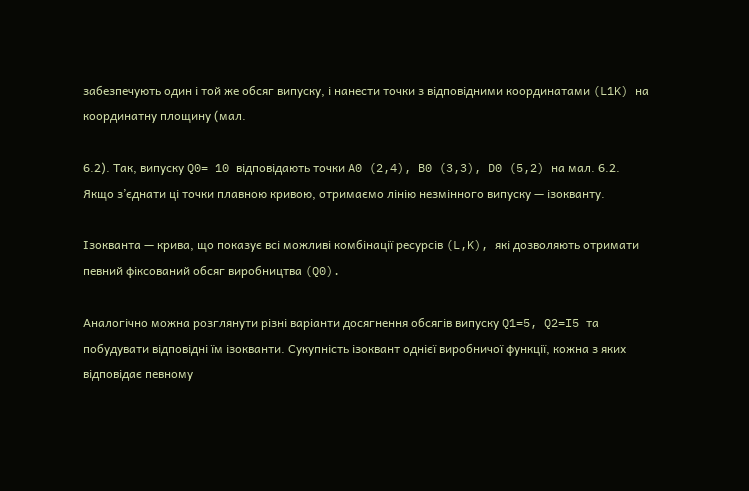забезпечують один і той же обсяг випуску, і нанести точки з відповідними координатами (L1K) на координатну площину (мал.

6.2). Так, випуску Q0= 10 відповідають точки A0 (2,4), B0 (3,3), D0 (5,2) на мал. 6.2. Якщо з’єднати ці точки плавною кривою, отримаємо лінію незмінного випуску — ізокванту.

Ізокванта — крива, що показує всі можливі комбінації ресурсів (L,K), які дозволяють отримати певний фіксований обсяг виробництва (Q0).

Аналогічно можна розглянути різні варіанти досягнення обсягів випуску Q1=5, Q2=I5 та побудувати відповідні їм ізокванти. Сукупність ізоквант однієї виробничої функції, кожна з яких відповідає певному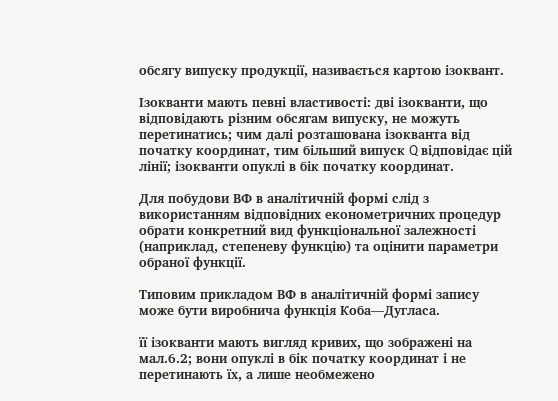обсягу випуску продукції, називається картою ізоквант.

Ізокванти мають певні властивості: дві ізокванти, що відповідають різним обсягам випуску, не можуть перетинатись; чим далі розташована ізокванта від початку координат, тим більший випуск Q відповідає цій лінії; ізокванти опуклі в бік початку координат.

Для побудови ВФ в аналітичній формі слід з використанням відповідних економетричних процедур обрати конкретний вид функціональної залежності (наприклад, степеневу функцію) та оцінити параметри обраної функції.

Типовим прикладом ВФ в аналітичній формі запису може бути виробнича функція Коба—Дугласа.

її ізокванти мають вигляд кривих, що зображені на мал.6.2; вони опуклі в бік початку координат і не перетинають їх, а лише необмежено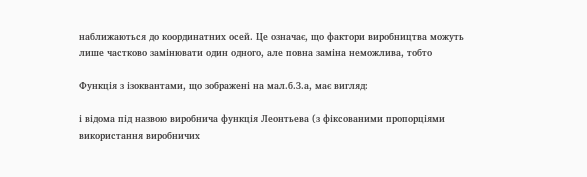наближаються до координатних осей. Це означає, що фактори виробництва можуть лише частково замінювати один одного, але повна заміна неможлива, тобто

Функція з ізоквантами, що зображені на мал.б.З.а, має вигляд:

і відома під назвою виробнича функція Леонтьева (з фіксованими пропорціями використання виробничих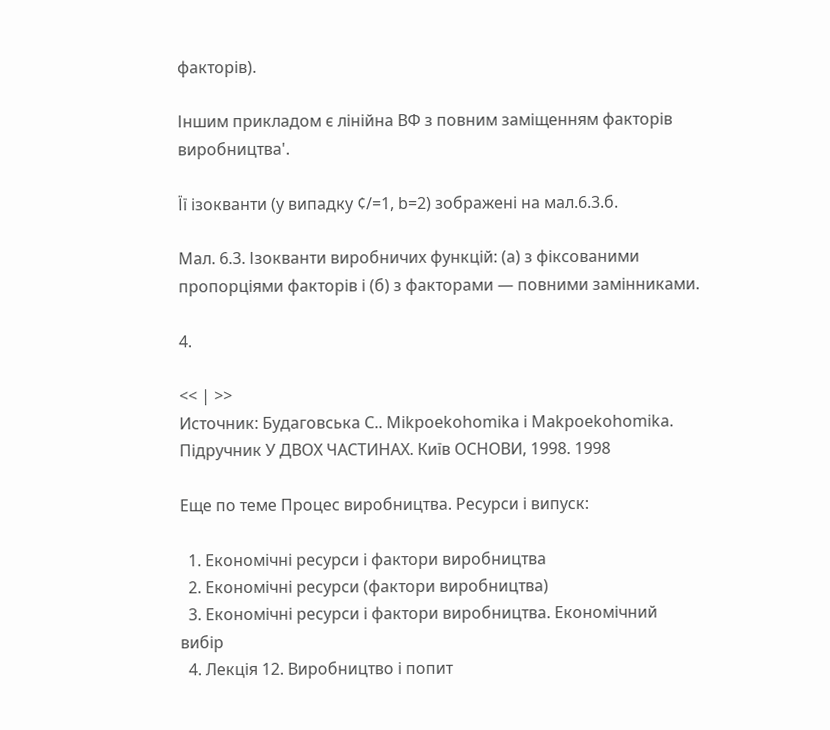факторів).

Іншим прикладом є лінійна ВФ з повним заміщенням факторів виробництва'.

Її ізокванти (у випадку ¢/=1, b=2) зображені на мал.6.3.б.

Мал. 6.3. Ізокванти виробничих функцій: (а) з фіксованими пропорціями факторів і (б) з факторами — повними замінниками.

4.

<< | >>
Источник: Будаговська С.. Mikpoekohomika і Makpoekohomika. Підручник У ДВОХ ЧАСТИНАХ. Київ ОСНОВИ, 1998. 1998

Еще по теме Процес виробництва. Ресурси і випуск:

  1. Економічні ресурси і фактори виробництва
  2. Економічні ресурси (фактори виробництва)
  3. Економічні ресурси і фактори виробництва. Економічний вибір
  4. Лекція 12. Виробництво і попит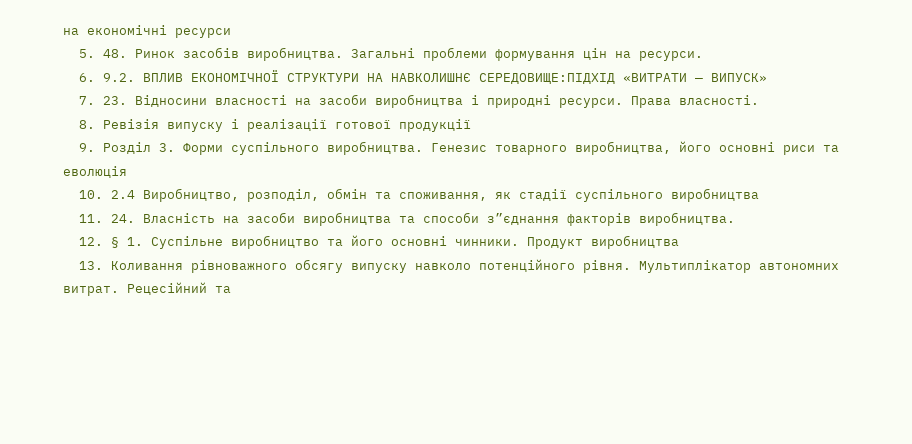на економічні ресурси
  5. 48. Ринок засобів виробництва. Загальні проблеми формування цін на ресурси.
  6. 9.2. ВПЛИВ ЕКОНОМІЧНОЇ СТРУКТУРИ НА НАВКОЛИШНЄ СЕРЕДОВИЩЕ:ПІДХІД «ВИТРАТИ — ВИПУСК»
  7. 23. Відносини власності на засоби виробництва і природні ресурси. Права власності.
  8. Ревізія випуску і реалізації готової продукції
  9. Розділ 3. Форми суспільного виробництва. Генезис товарного виробництва, його основні риси та еволюція
  10. 2.4 Виробництво, розподіл, обмін та споживання, як стадії суспільного виробництва
  11. 24. Власність на засоби виробництва та способи з”єднання факторів виробництва.
  12. § 1. Суспільне виробництво та його основні чинники. Продукт виробництва
  13. Коливання рівноважного обсягу випуску навколо потенційного рівня. Мультиплікатор автономних витрат. Рецесійний та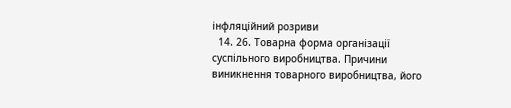інфляційний розриви
  14. 26. Товарна форма організації суспільного виробництва. Причини виникнення товарного виробництва, його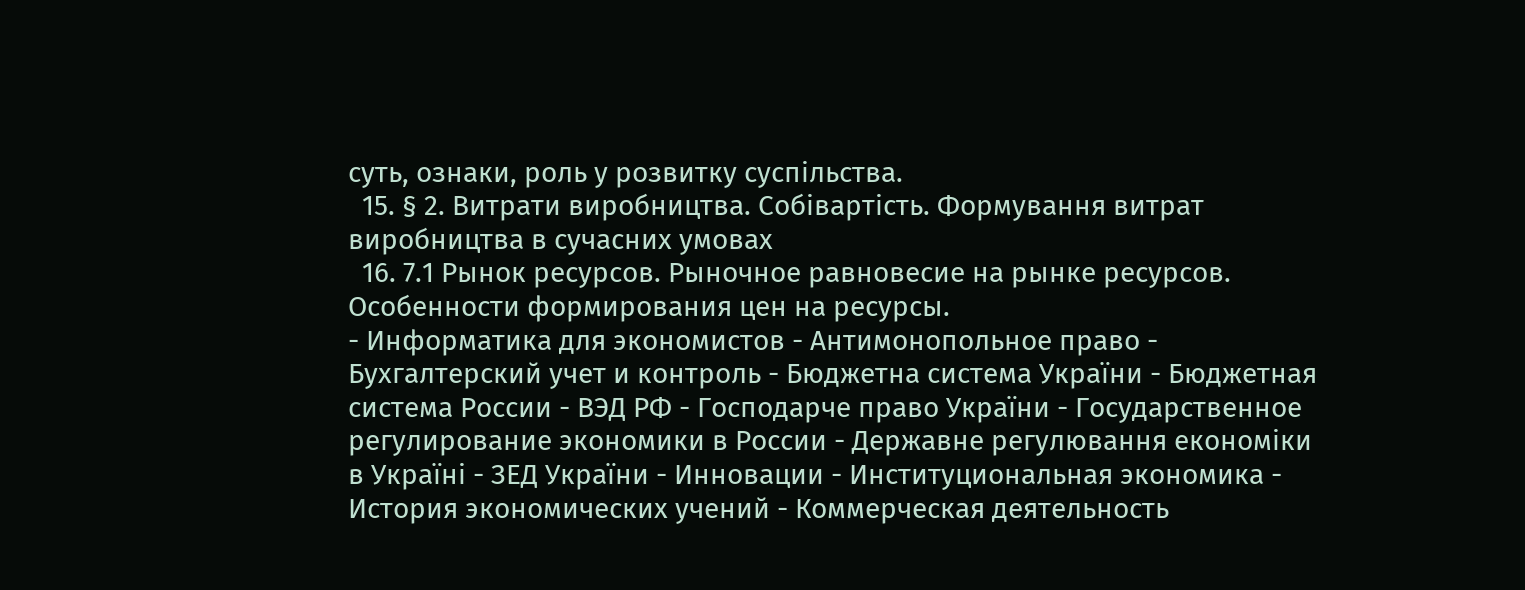суть, ознаки, роль у розвитку суспільства.
  15. § 2. Витрати виробництва. Собівартість. Формування витрат виробництва в сучасних умовах
  16. 7.1 Рынок ресурсов. Рыночное равновесие на рынке ресурсов. Особенности формирования цен на ресурсы.
- Информатика для экономистов - Антимонопольное право - Бухгалтерский учет и контроль - Бюджетна система України - Бюджетная система России - ВЭД РФ - Господарче право України - Государственное регулирование экономики в России - Державне регулювання економіки в Україні - ЗЕД України - Инновации - Институциональная экономика - История экономических учений - Коммерческая деятельность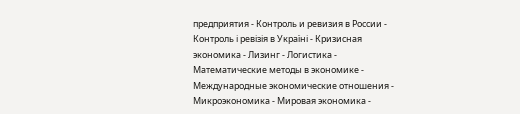предприятия - Контроль и ревизия в России - Контроль і ревізія в Україні - Кризисная экономика - Лизинг - Логистика - Математические методы в экономике - Международные экономические отношения - Микроэкономика - Мировая экономика -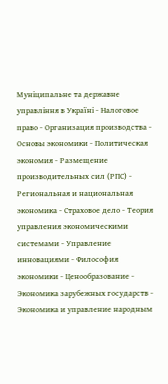Муніципальне та державне управління в Україні - Налоговое право - Организация производства - Основы экономики - Политическая экономия - Размещение производительных сил (РПС) - Региональная и национальная экономика - Страховое дело - Теория управления экономическими системами - Управление инновациями - Философия экономики - Ценообразование - Экономика зарубежных государств - Экономика и управление народным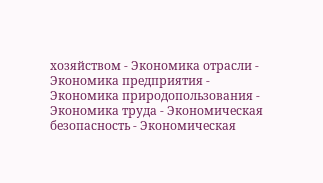хозяйством - Экономика отрасли - Экономика предприятия - Экономика природопользования - Экономика труда - Экономическая безопасность - Экономическая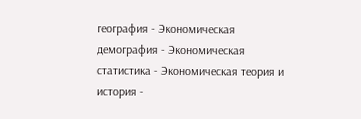география - Экономическая демография - Экономическая статистика - Экономическая теория и история -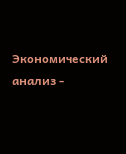Экономический анализ -